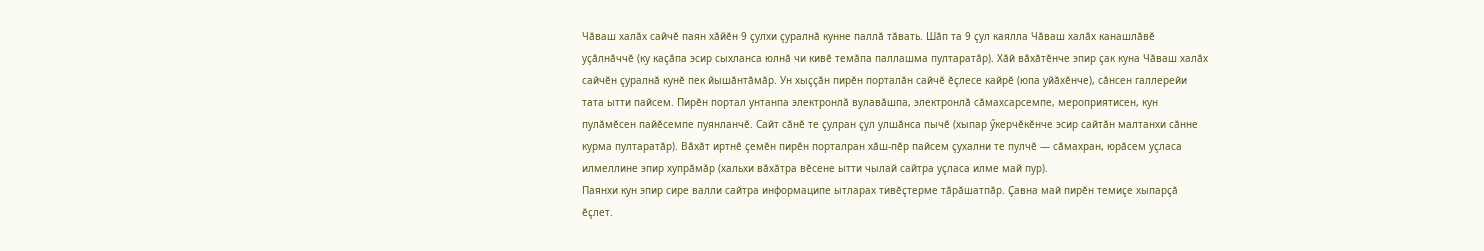Чӑваш халӑх сайчӗ паян хӑйӗн 9 ҫулхи ҫуралнӑ кунне паллӑ тӑвать. Шӑп та 9 ҫул каялла Чӑваш халӑх канашлӑвӗ уҫӑлнӑччӗ (ку каҫӑпа эсир сыхланса юлнӑ чи кивӗ темӑпа паллашма пултаратӑр). Хӑй вӑхӑтӗнче эпир ҫак куна Чӑваш халӑх сайчӗн ҫуралнӑ кунӗ пек йышӑнтӑмӑр. Ун хыҫҫӑн пирӗн порталӑн сайчӗ ӗҫлесе кайрӗ (юпа уйӑхӗнче), сӑнсен галлерейи тата ытти пайсем. Пирӗн портал унтанпа электронлӑ вулавӑшпа, электронлӑ сӑмахсарсемпе, мероприятисен, кун пулӑмӗсен пайӗсемпе пуянланчӗ. Сайт сӑнӗ те ҫулран ҫул улшӑнса пычӗ (хыпар ӳкерчӗкӗнче эсир сайтӑн малтанхи сӑнне курма пултаратӑр). Вӑхӑт иртнӗ ҫемӗн пирӗн порталран хӑш-пӗр пайсем ҫухални те пулчӗ — сӑмахран, юрӑсем уҫласа илмеллине эпир хупрӑмӑр (хальхи вӑхӑтра вӗсене ытти чылай сайтра уҫласа илме май пур).
Паянхи кун эпир сире валли сайтра информаципе ытларах тивӗҫтерме тӑрӑшатпӑр. Ҫавна май пирӗн темиҫе хыпарҫӑ ӗҫлет.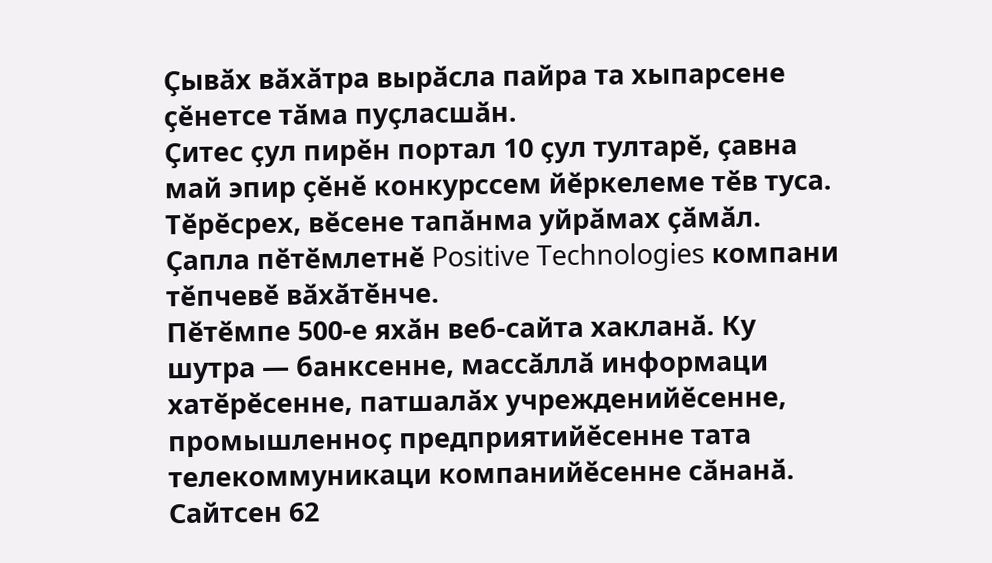Ҫывӑх вӑхӑтра вырӑсла пайра та хыпарсене ҫӗнетсе тӑма пуҫласшӑн.
Ҫитес ҫул пирӗн портал 10 ҫул тултарӗ, ҫавна май эпир ҫӗнӗ конкурссем йӗркелеме тӗв туса.
Тӗрӗсрех, вӗсене тапӑнма уйрӑмах ҫӑмӑл. Ҫапла пӗтӗмлетнӗ Positive Technologies компани тӗпчевӗ вӑхӑтӗнче.
Пӗтӗмпе 500-е яхӑн веб-сайта хакланӑ. Ку шутра — банксенне, массӑллӑ информаци хатӗрӗсенне, патшалӑх учрежденийӗсенне, промышленноҫ предприятийӗсенне тата телекоммуникаци компанийӗсенне сӑнанӑ.
Сайтсен 62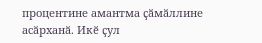процентине амантма ҫӑмӑллине асӑрханӑ. Икӗ ҫул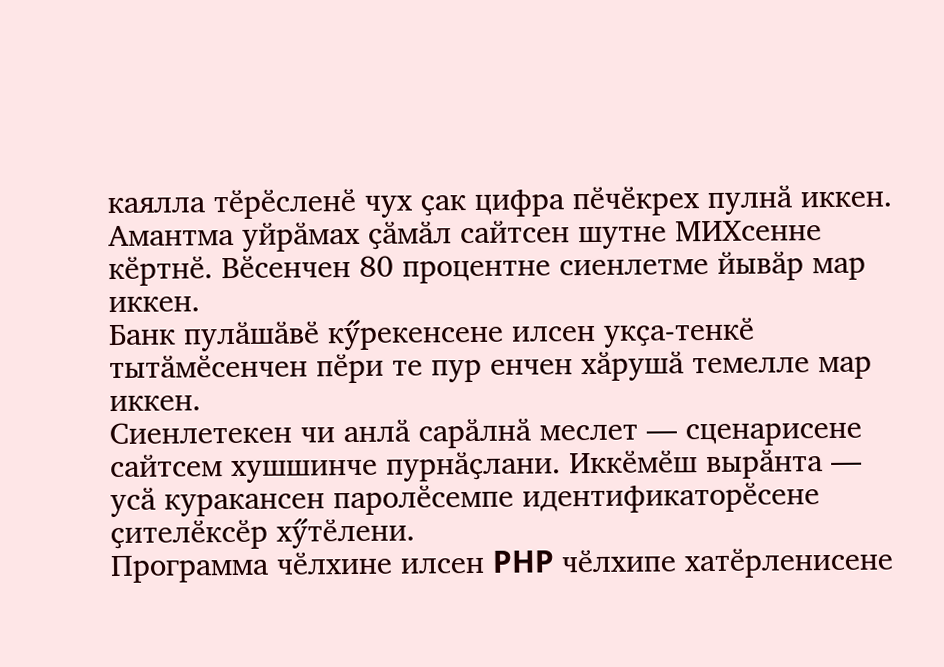каялла тӗрӗсленӗ чух ҫак цифра пӗчӗкрех пулнӑ иккен.
Амантма уйрӑмах ҫӑмӑл сайтсен шутне МИХсенне кӗртнӗ. Вӗсенчен 80 процентне сиенлетме йывӑр мар иккен.
Банк пулӑшӑвӗ кӳрекенсене илсен укҫа-тенкӗ тытӑмӗсенчен пӗри те пур енчен хӑрушӑ темелле мар иккен.
Сиенлетекен чи анлӑ сарӑлнӑ меслет — сценарисене сайтсем хушшинче пурнӑҫлани. Иккӗмӗш вырӑнта — усӑ куракансен паролӗсемпе идентификаторӗсене ҫителӗксӗр хӳтӗлени.
Программа чӗлхине илсен PHP чӗлхипе хатӗрленисене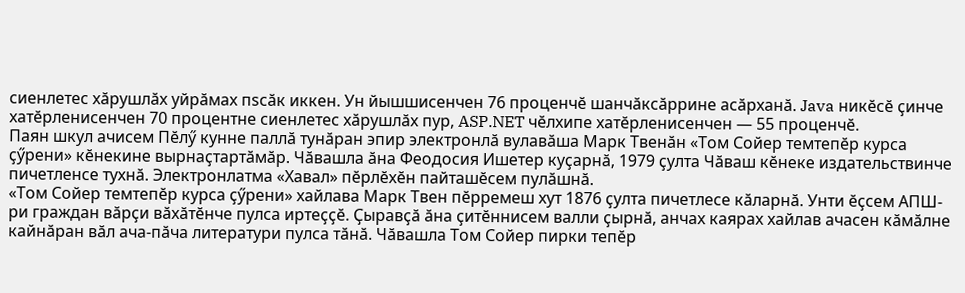сиенлетес хӑрушлӑх уйрӑмах пsсӑк иккен. Ун йышшисенчен 76 проценчӗ шанчӑксӑррине асӑрханӑ. Java никӗсӗ ҫинче хатӗрленисенчен 70 процентне сиенлетес хӑрушлӑх пур, ASP.NET чӗлхипе хатӗрленисенчен — 55 проценчӗ.
Паян шкул ачисем Пӗлӳ кунне паллӑ тунӑран эпир электронлӑ вулавӑша Марк Твенӑн «Том Сойер темтепӗр курса ҫӳрени» кӗнекине вырнаҫтартӑмӑр. Чӑвашла ӑна Феодосия Ишетер куҫарнӑ, 1979 ҫулта Чӑваш кӗнеке издательствинче пичетленсе тухнӑ. Электронлатма «Хавал» пӗрлӗхӗн пайташӗсем пулӑшнӑ.
«Том Сойер темтепӗр курса ҫӳрени» хайлава Марк Твен пӗрремеш хут 1876 ҫулта пичетлесе кӑларнӑ. Унти ӗҫсем АПШ-ри граждан вӑрҫи вӑхӑтӗнче пулса иртеҫҫӗ. Ҫыравҫӑ ӑна ҫитӗннисем валли ҫырнӑ, анчах каярах хайлав ачасен кӑмӑлне кайнӑран вӑл ача-пӑча литератури пулса тӑнӑ. Чӑвашла Том Сойер пирки тепӗр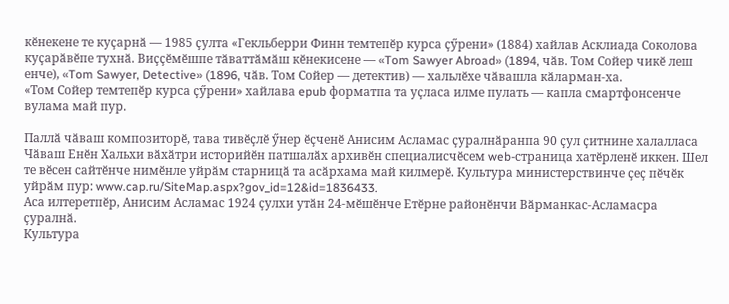кӗнекене те куҫарнӑ — 1985 ҫулта «Гекльберри Финн темтепӗр курса ҫӳрени» (1884) хайлав Асклиада Соколова куҫарӑвӗпе тухнӑ. Виҫҫӗмӗшпе тӑваттӑмӑш кӗнекисене — «Tom Sawyer Abroad» (1894, чӑв. Том Сойер чикӗ леш енче), «Tom Sawyer, Detective» (1896, чӑв. Том Сойер — детектив) — хальлӗхе чӑвашла кӑларман-ха.
«Том Сойер темтепӗр курса ҫӳрени» хайлава epub форматпа та уҫласа илме пулать — капла смартфонсенче вулама май пур.

Паллӑ чӑваш композиторӗ, тава тивӗҫлӗ ӳнер ӗҫченӗ Анисим Асламас ҫуралнӑранпа 90 ҫул ҫитнине халалласа Чӑваш Енӗн Хальхи вӑхӑтри историйӗн патшалӑх архивӗн специалисчӗсем web-страница хатӗрленӗ иккен. Шел те вӗсен сайтӗнче нимӗнле уйрӑм старницӑ та асӑрхама май килмерӗ. Культура министерствинче ҫеҫ пӗчӗк уйрӑм пур: www.cap.ru/SiteMap.aspx?gov_id=12&id=1836433.
Аса илтеретпӗр, Анисим Асламас 1924 ҫулхи утӑн 24-мӗшӗнче Етӗрне районӗнчи Вӑрманкас-Асламасра ҫуралнӑ.
Культура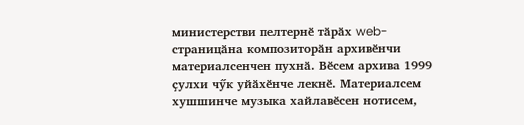министерстви пелтернӗ тӑрӑх web-страницӑна композиторӑн архивӗнчи материалсенчен пухнӑ. Вӗсем архива 1999 ҫулхи чӳк уйӑхӗнче лекнӗ. Материалсем хушшинче музыка хайлавӗсен нотисем,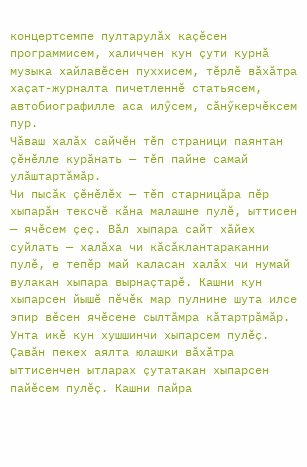концертсемпе пултарулӑх каҫӗсен программисем, халиччен кун ҫути курнӑ музыка хайлавӗсен пуххисем, тӗрлӗ вӑхӑтра хаҫат-журналта пичетленнӗ статьясем, автобиографилле аса илӳсем, сӑнӳкерчӗксем пур.
Чӑваш халӑх сайчӗн тӗп страници паянтан ҫӗнӗлле курӑнать — тӗп пайне самай улӑштартӑмӑр.
Чи пысӑк ҫӗнӗлӗх — тӗп старницӑра пӗр хыпарӑн тексчӗ кӑна малашне пулӗ, ыттисен — ячӗсем ҫеҫ. Вӑл хыпара сайт хӑйех суйлать — халӑха чи кӑсӑклантараканни пулӗ, е тепӗр май каласан халӑх чи нумай вулакан хыпара вырнаҫтарӗ. Кашни кун хыпарсен йышӗ пӗчӗк мар пулнине шута илсе эпир вӗсен ячӗсене сылтӑмра кӑтартрӑмӑр. Унта икӗ кун хушшинчи хыпарсем пулӗҫ.
Ҫавӑн пекех аялта юлашки вӑхӑтра ыттисенчен ытларах ҫутатакан хыпарсен пайӗсем пулӗҫ. Кашни пайра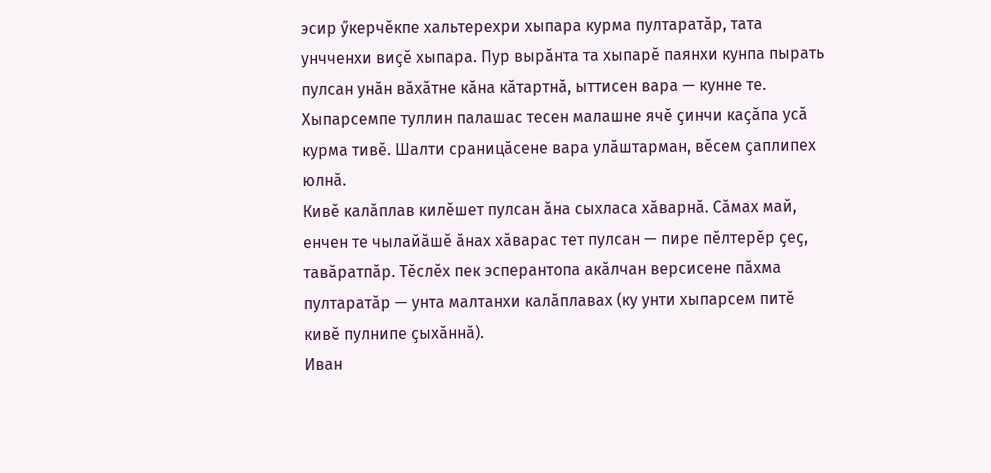эсир ӳкерчӗкпе хальтерехри хыпара курма пултаратӑр, тата унчченхи виҫӗ хыпара. Пур вырӑнта та хыпарӗ паянхи кунпа пырать пулсан унӑн вӑхӑтне кӑна кӑтартнӑ, ыттисен вара — кунне те.
Хыпарсемпе туллин палашас тесен малашне ячӗ ҫинчи каҫӑпа усӑ курма тивӗ. Шалти сраницӑсене вара улӑштарман, вӗсем ҫаплипех юлнӑ.
Кивӗ калӑплав килӗшет пулсан ӑна сыхласа хӑварнӑ. Сӑмах май, енчен те чылайӑшӗ ӑнах хӑварас тет пулсан — пире пӗлтерӗр ҫеҫ, тавӑратпӑр. Тӗслӗх пек эсперантопа акӑлчан версисене пӑхма пултаратӑр — унта малтанхи калӑплавах (ку унти хыпарсем питӗ кивӗ пулнипе ҫыхӑннӑ).
Иван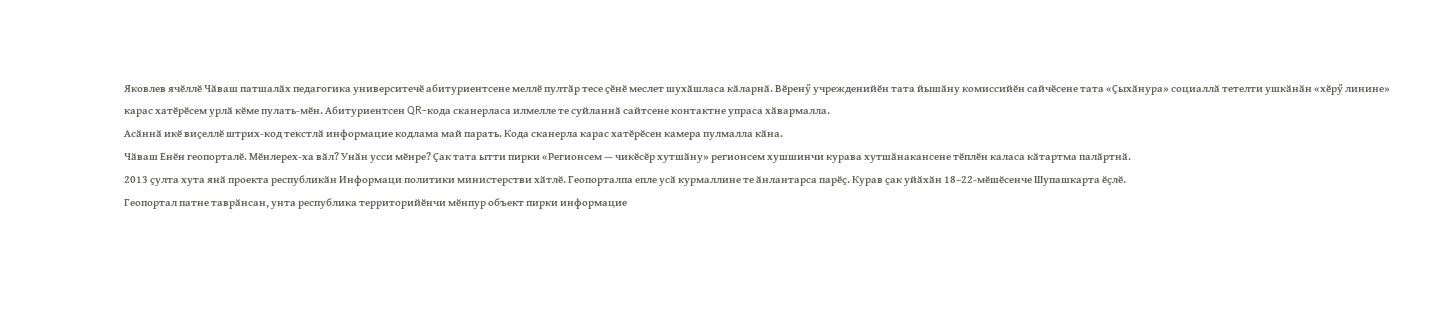Яковлев ячӗллӗ Чӑваш патшалӑх педагогика университечӗ абитуриентсене меллӗ пултӑр тесе ҫӗнӗ меслет шухӑшласа кӑларнӑ. Вӗренӳ учрежденийӗн тата йышӑну комиссийӗн сайчӗсене тата «Ҫыхӑнура» социаллӑ тетелти ушкӑнӑн «хӗрӳ линине» карас хатӗрӗсем урлӑ кӗме пулать-мӗн. Абитуриентсен QR-кода сканерласа илмелле те суйланнӑ сайтсене контактне упраса хӑвармалла.
Асӑннӑ икӗ виҫеллӗ штрих-код текстлӑ информацие кодлама май парать. Кода сканерла карас хатӗрӗсен камера пулмалла кӑна.
Чӑваш Енӗн геопорталӗ. Мӗнлерех-ха вӑл? Унӑн усси мӗнре? Ҫак тата ытти пирки «Регионсем — чикӗсӗр хутшӑну» регионсем хушшинчи курава хутшӑнакансене тӗплӗн каласа кӑтартма палӑртнӑ.
2013 ҫулта хута янӑ проекта республикӑн Информаци политики министерстви хӑтлӗ. Геопорталпа епле усӑ курмаллине те ӑнлантарса парӗҫ. Курав ҫак уйӑхӑн 18–22-мӗшӗсенче Шупашкарта ӗҫлӗ.
Геопортал патне таврӑнсан, унта республика территорийӗнчи мӗнпур объект пирки информацие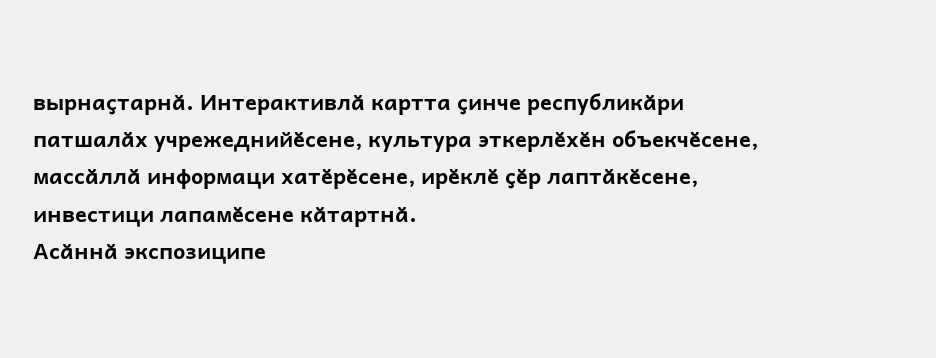вырнаҫтарнӑ. Интерактивлӑ картта ҫинче республикӑри патшалӑх учрежеднийӗсене, культура эткерлӗхӗн объекчӗсене, массӑллӑ информаци хатӗрӗсене, ирӗклӗ ҫӗр лаптӑкӗсене, инвестици лапамӗсене кӑтартнӑ.
Асӑннӑ экспозиципе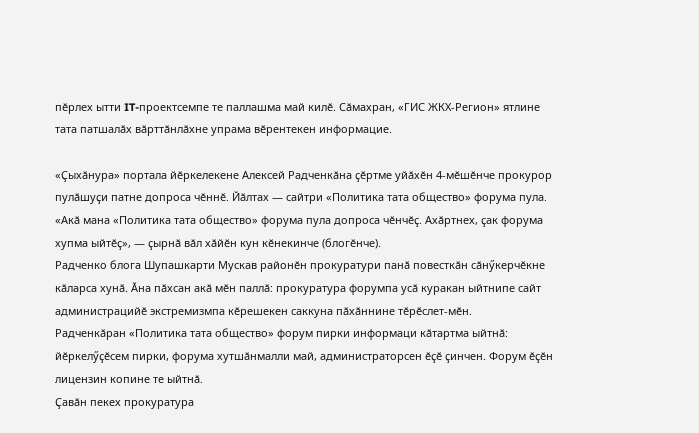пӗрлех ытти IT-проектсемпе те паллашма май килӗ. Сӑмахран, «ГИС ЖКХ-Регион» ятлине тата патшалӑх вӑрттӑнлӑхне упрама вӗрентекен информацие.

«Ҫыхӑнура» портала йӗркелекене Алексей Радченкӑна ҫӗртме уйӑхӗн 4-мӗшӗнче прокурор пулӑшуҫи патне допроса чӗннӗ. Йӑлтах — сайтри «Политика тата общество» форума пула.
«Акӑ мана «Политика тата общество» форума пула допроса чӗнчӗҫ. Ахӑртнех, ҫак форума хупма ыйтӗҫ», — ҫырнӑ вӑл хӑйӗн кун кӗнекинче (блогӗнче).
Радченко блога Шупашкарти Мускав районӗн прокуратури панӑ повесткӑн сӑнӳкерчӗкне кӑларса хунӑ. Ӑна пӑхсан акӑ мӗн паллӑ: прокуратура форумпа усӑ куракан ыйтнипе сайт администрацийӗ экстремизмпа кӗрешекен саккуна пӑхӑннине тӗрӗслет-мӗн.
Радченкӑран «Политика тата общество» форум пирки информаци кӑтартма ыйтнӑ: йӗркелӳҫӗсем пирки, форума хутшӑнмалли май, администраторсен ӗҫӗ ҫинчен. Форум ӗҫӗн лицензин копине те ыйтнӑ.
Ҫавӑн пекех прокуратура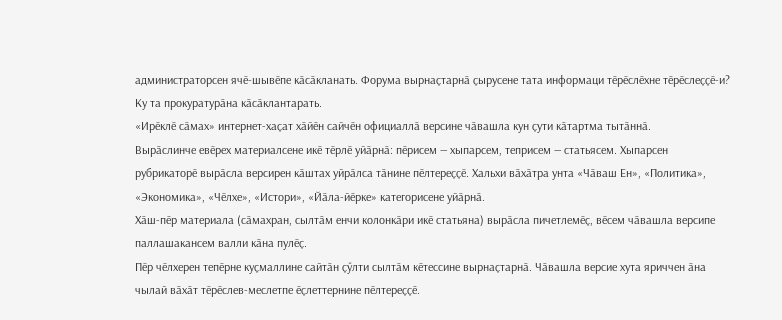администраторсен ячӗ-шывӗпе кӑсӑкланать. Форума вырнаҫтарнӑ ҫырусене тата информаци тӗрӗслӗхне тӗрӗслеҫҫӗ-и? Ку та прокуратурӑна кӑсӑклантарать.
«Ирӗклӗ сӑмах» интернет-хаҫат хӑйӗн сайчӗн официаллӑ версине чӑвашла кун ҫути кӑтартма тытӑннӑ.
Вырӑслинче евӗрех материалсене икӗ тӗрлӗ уйӑрнӑ: пӗрисем — хыпарсем, теприсем — статьясем. Хыпарсен рубрикаторӗ вырӑсла версирен кӑштах уйрӑлса тӑнине пӗлтереҫҫӗ. Хальхи вӑхӑтра унта «Чӑваш Ен», «Политика», «Экономика», «Чӗлхе», «Истори», «Йӑла-йӗрке» категорисене уйӑрнӑ.
Хӑш-пӗр материала (сӑмахран, сылтӑм енчи колонкӑри икӗ статьяна) вырӑсла пичетлемӗҫ, вӗсем чӑвашла версипе паллашакансем валли кӑна пулӗҫ.
Пӗр чӗлхерен тепӗрне куҫмаллине сайтӑн ҫӳлти сылтӑм кӗтессине вырнаҫтарнӑ. Чӑвашла версие хута яриччен ӑна чылай вӑхӑт тӗрӗслев-меслетпе ӗҫлеттернине пӗлтереҫҫӗ.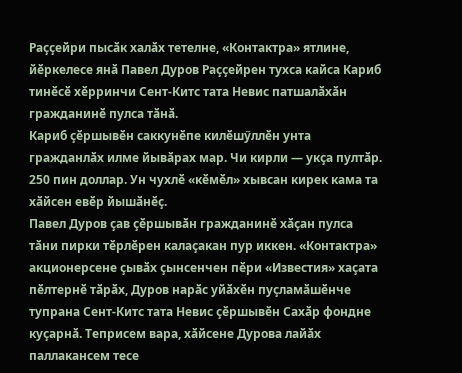Раҫҫейри пысӑк халӑх тетелне, «Контактра» ятлине, йӗркелесе янӑ Павел Дуров Раҫҫейрен тухса кайса Кариб тинӗсӗ хӗрринчи Сент-Китс тата Невис патшалӑхӑн гражданинӗ пулса тӑнӑ.
Кариб ҫӗршывӗн саккунӗпе килӗшӳллӗн унта гражданлӑх илме йывӑрах мар. Чи кирли — укҫа пултӑр. 250 пин доллар. Ун чухлӗ «кӗмӗл» хывсан кирек кама та хӑйсен евӗр йышӑнӗҫ.
Павел Дуров ҫав ҫӗршывӑн гражданинӗ хӑҫан пулса тӑни пирки тӗрлӗрен калаҫакан пур иккен. «Контактра» акционерсене ҫывӑх ҫынсенчен пӗри «Известия» хаҫата пӗлтернӗ тӑрӑх, Дуров нарӑс уйӑхӗн пуҫламӑшӗнче тупрана Сент-Китс тата Невис ҫӗршывӗн Сахӑр фондне куҫарнӑ. Теприсем вара, хӑйсене Дурова лайӑх паллакансем тесе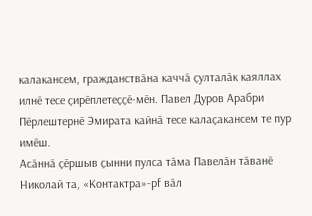калакансем, гражданствӑна каччӑ ҫулталӑк каяллах илнӗ тесе ҫирӗплетеҫҫӗ-мӗн. Павел Дуров Арабри Пӗрлештернӗ Эмирата кайнӑ тесе калаҫакансем те пур имӗш.
Асӑннӑ ҫӗршыв ҫынни пулса тӑма Павелӑн тӑванӗ Николай та, «Контактра»-рf вӑл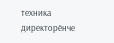техника директорӗнче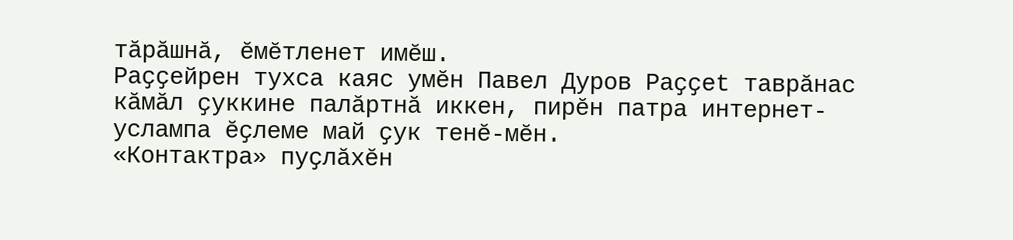тӑрӑшнӑ, ӗмӗтленет имӗш.
Раҫҫейрен тухса каяс умӗн Павел Дуров Раҫҫеt таврӑнас кӑмӑл ҫуккине палӑртнӑ иккен, пирӗн патра интернет-услампа ӗҫлеме май ҫук тенӗ-мӗн.
«Контактра» пуҫлӑхӗн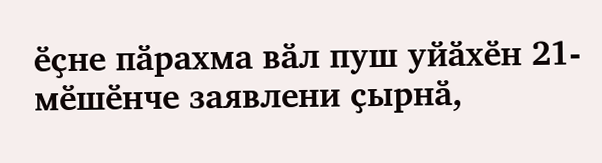ӗҫне пӑрахма вӑл пуш уйӑхӗн 21-мӗшӗнче заявлени ҫырнӑ,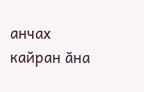анчах кайран ӑна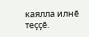каялла илнӗ теҫҫӗ.